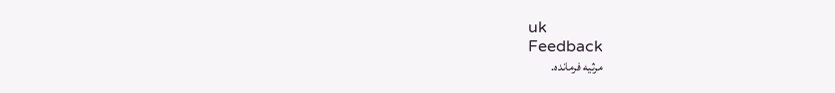uk
Feedback
مرثیه فرمانده.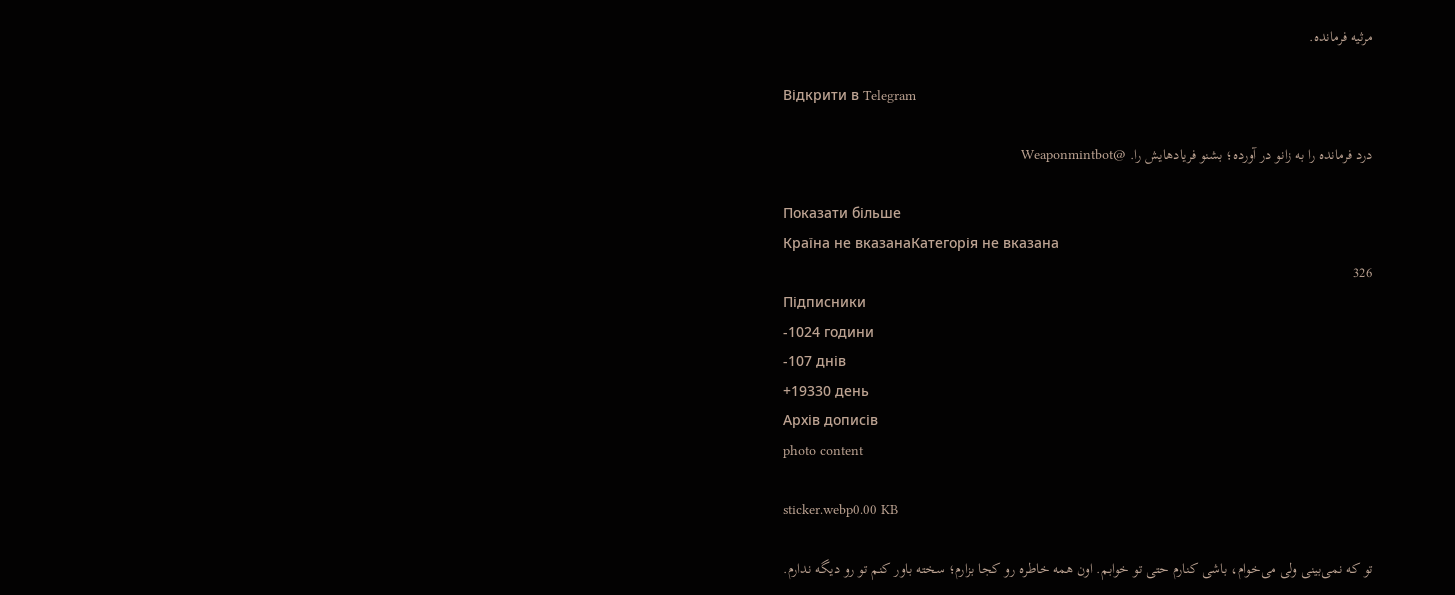مرثیه فرمانده.

Відкрити в Telegram

درد فرمانده را به زانو در آورده؛ بشنو فریادهایش را. @Weaponmintbot

Показати більше
Країна не вказанаКатегорія не вказана
326
Підписники
-1024 години
-107 днів
+19330 день
Архів дописів
photo content

sticker.webp0.00 KB

تو که نمی‌بینی ولی می‌خوام، باشی کنارم حتی تو خوابم. اون همه خاطره رو کجا بزارم؛ سخته باور کنم تو رو دیگه ندارم.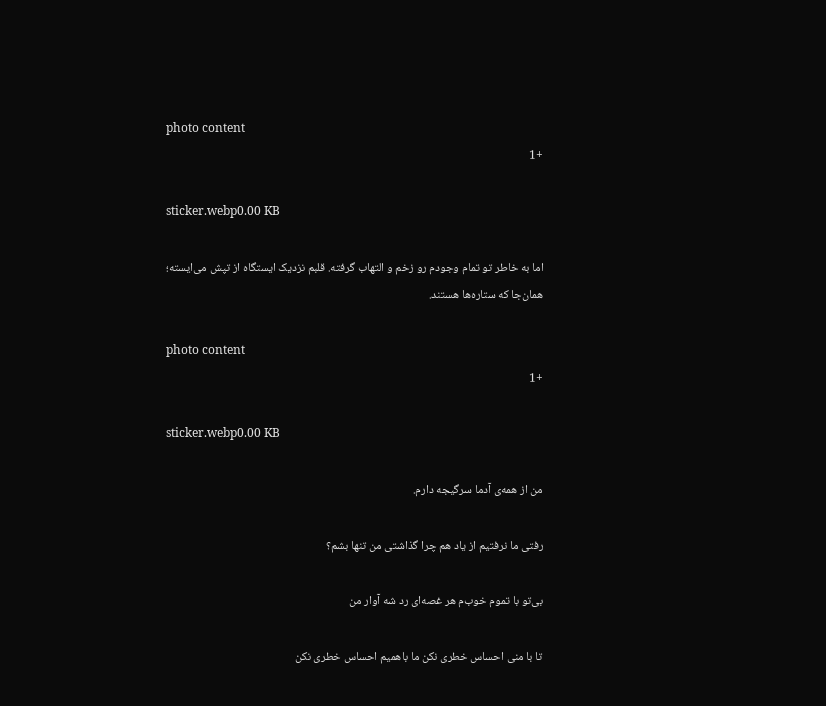photo content
+1

sticker.webp0.00 KB

اما به خاطر تو تمام وجودم رو زخم و التهاب گرفته. قلبم نزدیک ایستگاه از تپش می‌ایسته؛ همان‌جا که ستاره‌ها هستند.

photo content
+1

sticker.webp0.00 KB

من از همه‌ی آدما سرگیجه دارم.

رفتی ما نرفتیم از یاد هم چرا گذاشتی من تنها بشم؟

بی‌تو با تموم خوب‌م هر غصه‌ای رد شه آوار من

تا با منی احساس خطری نکن ما باهمیم احساس خطری نکن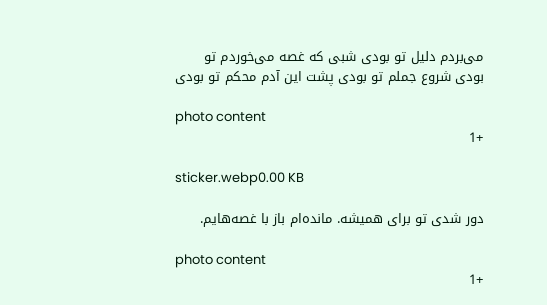می‌بردم دلیل تو بودی شبی که غصه می‌خوردم تو بودی شروع جملم تو بودی پشت این آدم محکم تو بودی

photo content
+1

sticker.webp0.00 KB

دور شدی تو برای همیشه. مانده‌ام باز با غصه‌هایم.

photo content
+1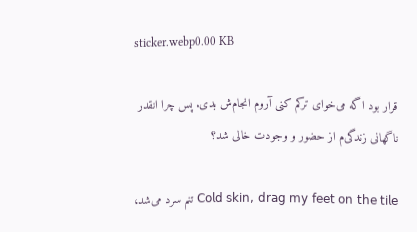sticker.webp0.00 KB

قرار بود اگه می‌خوای ترکم کنی آروم انجام‌ش بدی. پس چرا انقدر ناگهانی زندگی‌م از حضور و وجودت خالی شد؟

𝖢𝗈𝗅𝖽 𝗌𝗄𝗂𝗇, 𝖽𝗋𝖺𝗀 𝗆𝗒 𝖿𝖾𝖾𝗍 𝗈𝗇 𝗍𝗁𝖾 𝗍𝗂𝗅𝖾 تنم سرد می‌شد،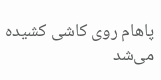پاهام روی کاشی کشیده می‌شد